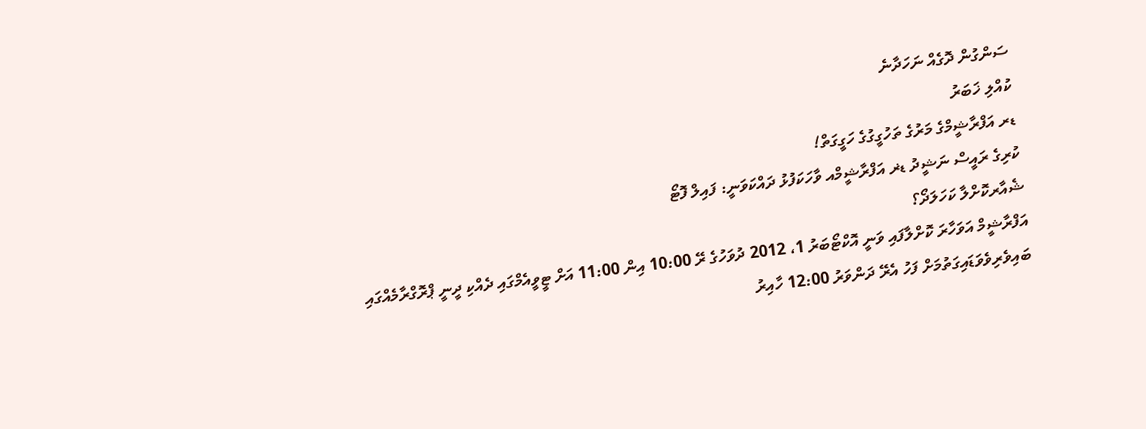ސަންގުން ދޮގެއް ނަހަދާނެ
ކުއްލި ޚަބަރު
ޑރ އަފްރާޝީމްގެ މަރުގެ ތަހުގީގުގެ ހަގީގަތް!
ކުރިގެ ރައީސް ނަޝީދު ޑޜ އަފްރާޝީމްއ ވާހަކަފުޅު ދައްކަވަނީ: ފައިލް ފޮޓޯ
ޝެއާރކޮށްލާ ކަހަލަދޯ؟
އަފްރާޝީމް އަވަހާރަ ކޮށްލާފައި ވަނީ އޮކްޓޯބަރު 1، 2012 ދުވަހުގެ ރޭ 10:00 އިން 11:00 އަށް ޓީވީއެމްގައި ދެއްކި ދީނީ ޕްރޮގްރާމެއްގައި ބައިވެރިވެވަޑައިގަތުމަށް ފަހު އެރޭ ދަންވަރު 12:00 ހާއިރު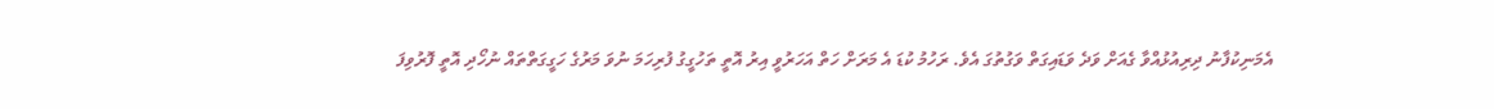އެމަނިކުފާނު ދިރިއުޅުއްވާ ގެއަށް ވަދެ ވަޑައިގަތް ވަގުތުގަ އެވެ. ރަހުމު ކުޑަ އެ މަރަށް ހަތް އަހަރުވީ އިރު އޮތީ ތަހުގީގު ފުރިހަމަ ނުވަ މަރުގެ ހަގީގަތްތައް ނުހޯދި އޮތީ ފޮރުވިފަ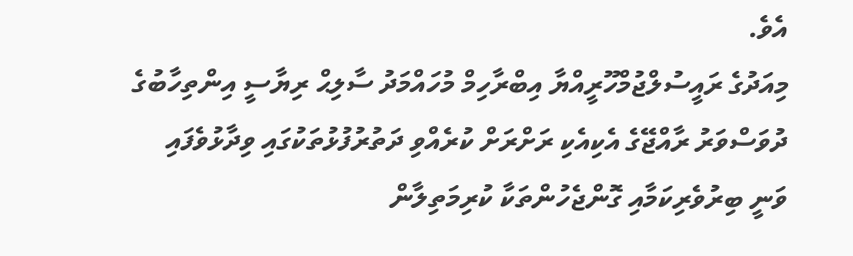އެވެ.
މިއަދުގެ ރައީސުލްޖުމްހޫރީއްޔާ އިބްރާހިމް މުހައްމަދު ސާލިޙް ރިޔާސީ އިންތިހާބުގެ ދުވަސްވަރު ރާއްޖޭގެ އެކިއެކި ރަށްރަށް ކުރެއްވި ދަތުރުފުޅުތަކުގައި ވިދާޅުވެފައި ވަނީ ބިރުވެރިކަމާއި ގޮންޖެހުންތަކާ ކުރިމަތިލާން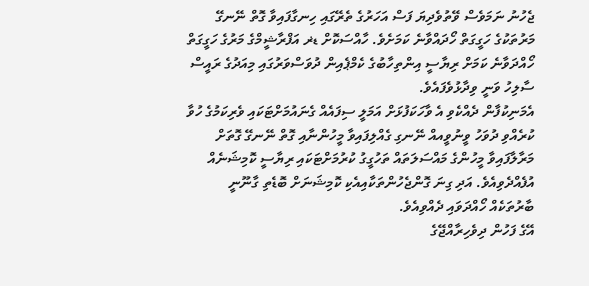ޖެހުނު ނަމަވެސް ވޭތުވެދިޔަ ފަސް އަހަރުގެ ތެރޭގައި ހިނގާފައިވާ ގޮތް ނޭނގޭ މަރުތަކުގެ ހަގީގަތް ހޯދައްވާނެ ކަމަށެވެ. ހާއްސަކޮށް ޑޜ އަފްރާޝީމްގެ މަރުގެ ހަގީގަތް ހޯއްދަވާނެ ކަމަށް ރިޔާސީ އިންތިހާބުގެ ކެމްޕެއިން ދުވަސްވަރުގައި މިއަދުގެ ރައީސް ސާލިހު ވަނީ ވިދާޅުވެފައެވެ.
އެމަނިކުފާން ދެއްކެވި އެ ވާހަކަފުޅަށް އަމަލީ ސިފައެއް ގެނައުމަށްޓަކައި ވެރިކަމުގެ ހުވާ ކުރެއްވި ދުވަހު ވީނުވީއއް ނޭނގި ގެއްލިފައިވާ މީހުންނާއި ގޮތް ނޭނގޭ ގޮތަށް މަރާލާފައިވާ މީހުންގެ މައްސަލަތައް ތަހުގީގު ކުރުމަށްޓަކައި ރިޔާސީ ކޮމިޝަނެއް އުފެއްދެވިއެވެ. އަދި ގިނަ ގޮންޖެހުންތަކާއިއެކި ކޮމިޝަނަށް ބޮޑެތި ގާނޫނީ ބާރުތަކެއް ހޯއްދަވައި ދެއްވިއެވެ.
އޭގެ ފަހުން ދިވެހިރާއްޖޭގެ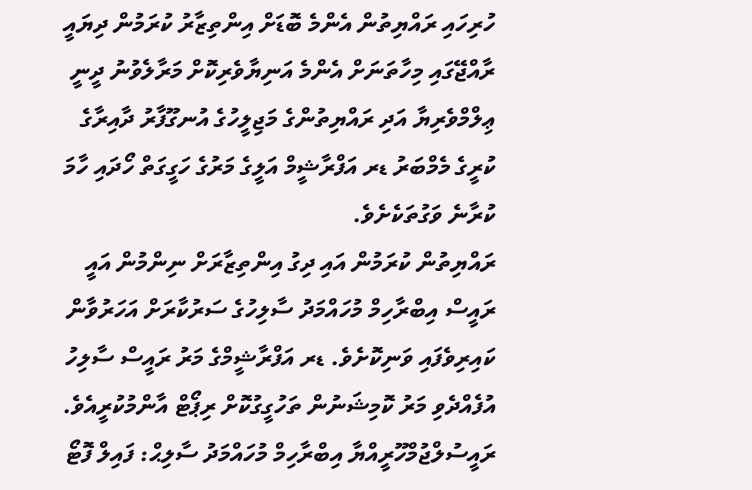ހުރިހައި ރައްޔިތުން އެންމެ ބޮޑަށް އިންތިޒާރު ކުރަމުން ދިޔައީ ރާއްޖޭގައި މިހާތަނަށް އެންމެ އަނިޔާވެރިކޮށް މަރާލެވުނު ދީނީ ޢިލްމްވެރިޔާ އަދި ރައްޔިތުންގެ މަޖިލީހުގެ އުނގޫފާރު ދާއިރާގެ ކުރީގެ މެމްބަރު ޑރ އަފްރާޝީމް އަލީގެ މަރުގެ ހަގީގަތް ހޯދައި ހާމަ ކުރާނެ ވަގުތަކެށެވެ.
ރައްޔިތުން ކުރަމުން އައި ދިގު އިންތިޒާރަށް ނިންމުން އައީ ރައީސް އިބްރާހިމް މުހައްމަދު ސާލިހުގެ ސަރުކާރަށް އަހަރުވާން ކައިރިވެފައި ވަނިކޮށެވެ. ޑރ އަފްރާޝީމްގެ މަރު ރައީސް ސާލިހު އުފެއްދެވި މަރު ކޮމިޝަނުން ތަހުގީގުކޮށް ރިޕޯޓް އާންމުކުރީއެވެ.
ރައީސުލްޖުމްހޫރީއްޔާ އިބްރާހިމް މުހައްމަދު ސާލިޙް: ފައިލް ފޮޓޯ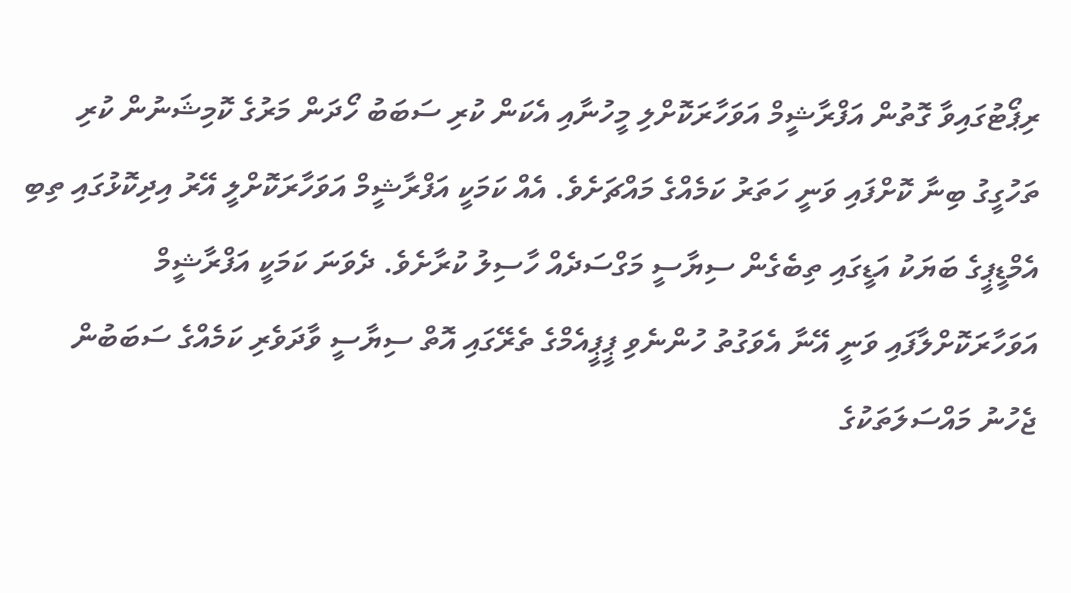ރިޕޯޓުގައިވާ ގޮތުން އަފްރާޝީމް އަވަހާރަކޮށްލި މީހުނާއި އެކަން ކުރި ސަބަބު ހޯދަން މަރުގެ ކޮމިޝަނުން ކުރި ތަހުގީގު ބިނާ ކޮށްފައި ވަނީ ހަތަރު ކަމެއްގެ މައްޗަށެވެ. އެއް ކަމަކީ އަފްރާޝީމް އަވަހާރަކޮށްލީ އޭރު އިދިކޮޅުގައި ތިބި އެމްޑީޕީގެ ބަޔަކު އަޑީގައި ތިބެގެން ސިޔާސީ މަގްސަދެއް ހާސިލު ކުރާށެވެ. ދެވަނަ ކަމަކީ އަފްރާޝީމް އަވަހާރަކޮށްލާފައި ވަނީ އޭނާ އެވަގުތު ހުންނެވި ޕީޕީއެމްގެ ތެރޭގައި އޮތް ސިޔާސީ ވާދަވެރި ކަމެއްގެ ސަބަބުން ޖެހުނު މައްސަލަތަކުގެ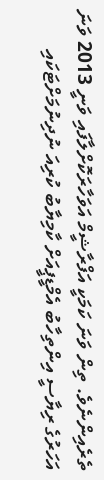ތެރެއިންނެވެ. ތިން ވަނަ ކަމަކީ އަފްރާޝީމް އަވަހާރަކޮށްލާފައި ވަނީ 2013 ވަނަ އަހަރުގެ ރިޔާސީ އިންތިހާބު އެމްޑީޕީއަށް ކާމިޔާބު ކުރިއަ ނުދިނުމަށްޓަކައި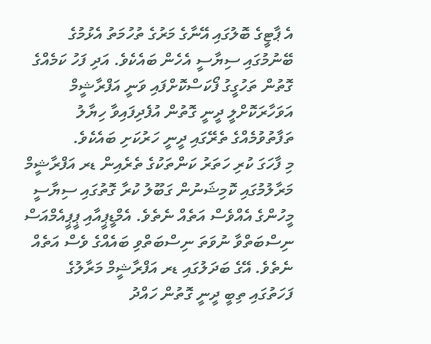އެ ޕާޓީގެ ބޮލުގައި އޭނާގެ މަރުގެ ތުހުމަތު އެޅުމުގެ ބޭނުމުގައި ސިޔާސީ އެހެން ބައެކެވެ. އަދި ފަހު ކަމެއްގެ ގޮތުން ތަހުގީގު ފޯކަސްކޮށްފައި ވަނީ އަފްރާޝީމް އަވަހާރަކޮށްލީ ދީނީ ގޮތުން އުފެދިފައިވާ ހިޔާލު ތަފާތުވުމެއްގެ ތެރޭގައި ދީނީ ހަރުކަށި ބައެކެވެ.
މި ފާހަގަ ކުރި ހަތަރު ކަންތަކުގެ ތެރެއިން ޑރ އަފްރާޝީމް މަރާލުމުގައި ކޮމިޝަނުން ގަބޫލު ކުރާ ގޮތުގައި ސިޔާސީ މީހުންގެ އެއްވެސް އަތެއް ނެތެވެ. އެމްޑީޕީއާއި ޕީޕީއެމްއަސް ނިސްބަތްވާ ނުވަތަ ނިސްބަތްވި ބައެއްގެ ވެސް އަތެއް ނެތެވެ. އޭގެ ބަދަލުގައި ޑރ އަފްރާޝީމް މަރާލުގެ ފަހަތުގައި ތިބީ ދީނީ ގޮތުން ހައްދު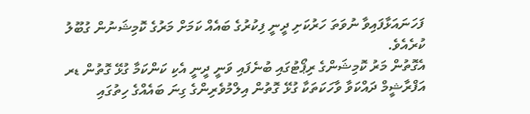ފަހަނައަޅާފައިވާ ނުވަތަ ހަރުކަށި ދީނީ ފިކުރުގެ ބައެއް ކަމަށް މަރުގެ ކޮމިޝަނުން ގުބޫލު ކުރެއެވެ.
އެގޮތުން މަރު ކޮމިޝަންގެ ރިޕޯޓުގައި ބުނެފައި ވަނީ ދީނީ އެކި ކަންކަމާ ގުޅޭ ގޮތުން ޑރ އަފްރާޝީމް ދައްކަވާ ވާހަކަތަކާ ގުޅޭ ގޮތުން އިލްމުވެރިންގެ ގިނަ ބައެއްގެ ހިތުގައި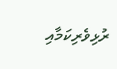ރުޅިވެރިކަމާއި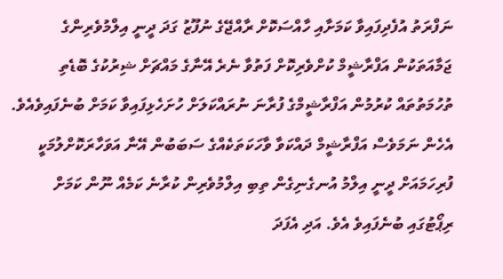ނަފްރަތު އުފެދިފައިވާ ކަމަށާއި ހާއްސަކޮށް ރާއްޖޭގެ ނުފޫޒު ގަދަ ދީނީ އިލްމުވެރިންގެ ޖަމާއަތަކުން އަފްރާޝީމް ކުށްވެރިކޮށް ފަތުވާ ނެރެ އޭނާގެ މައްޗަށް ޝިރުކުގެ ބޮޑެތި ތުހުމަތުތައް ކުރުމުން އަފްރާޝީމްގެ ފުރާނަ ނުރައްކަލަށް ހުށަހެޅިފައިވާ ކަމަށް ބުނެފައިވެއެވެ.
އެހެން ނަމަވެސް އަފްރާޝީމް ދައްކަވާ ވާހަކަތަކެއްގެ ސަބަބުން އޭނާ އަވަހާރަކޮށްލުމަކީ ފުރިހަމައަށް ދީނީ އިލްމު އުނގެނިގެން ތިބި އިލްމުވެރިން ކުރާނެ ކަމެއް ނޫން ކަމަށް ރިޕޯޓުގައި ބުނެފައިވެ އެވެ. އަދި އެފަދަ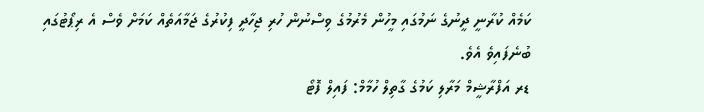ކަމެއް ކުރާނީ ދީނުގެ ނަމުގައި މީހުން މެރުމުގެ ވިސްނުން ހުރި ޖިހާދީ ފިކުރުގެ ޖަމާއަތެއް ކަމަށް ވެސް އެ ރިޕޯޓުގައި ބުނެފައިވެ އެވެ.
ޑރ އަފްރާޝީމް މަރާލި ކަމުގެ ގާތިލް ހުމާމް: ފައިލް ފޮޓޯ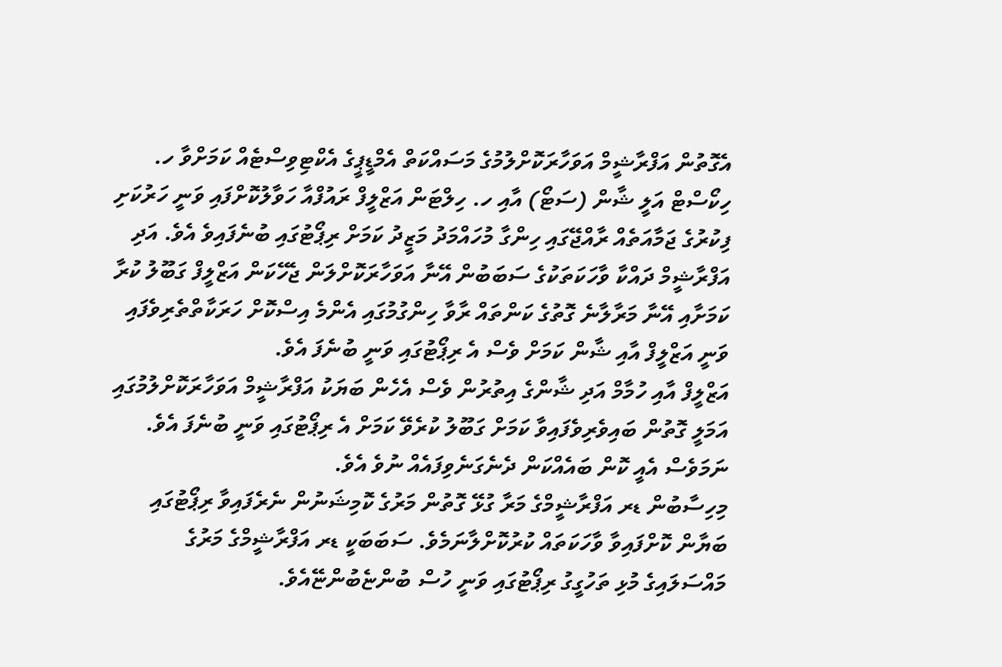އެގޮތުން އަފްރާޝީމް އަވަހާރަކޮށްލުމުގެ މަސައްކަތް އެމްޑީޕީގެ އެކްޓިވިސްޓެއް ކަމަށްވާ ހ. ހިކޯސްޓް އަލީ ޝާން (ސަޓޯ) އާއި ހ. ހިލްޓަން އަޒްލީފް ރައުފްއާ ހަވާލުކޮށްފައި ވަނީ ހަރުކަށި ފިކުރުގެ ޖަމާއަތެއް ރާއްޖޭގައި ހިންގާ މުހައްމަދު މަޒީދު ކަމަށް ރިޕޯޓުގައި ބުނެފައިވެ އެވެ. އަދި އަފްރާޝީމް ދައްކާ ވާހަކަތަކުގެ ސަބަބުން އޭނާ އަވަހާރަކޮށްލަން ޖެހޭކަން އަޒްލީފް ގަބޫލު ކުރާ ކަމަށާއި އޭނާ މަރާލާނެ ގޮތުގެ ކަންތައް ރާވާ ހިންގުމުގައި އެންމެ އިސްކޮށް ހަރަކާތްތެރިވެފައި ވަނީ އަޒްލީފް އާއި ޝާން ކަމަށް ވެސް އެ ރިޕޯޓުގައި ވަނީ ބުނެފަ އެވެ.
އަޒްލީފް އާއި ހުމާމް އަދި ޝާންގެ އިތުރުން ވެސް އެހެން ބަޔަކު އަފްރާޝީމް އަވަހާރަކޮށްލުމުގައި އަމަލީ ގޮތުން ބައިވެރިވެފައިވާ ކަމަށް ގަބޫލު ކުރެވޭ ކަމަށް އެ ރިޕޯޓުގައި ވަނީ ބުނެފަ އެވެ. ނަމަވެސް އެއީ ކޮން ބައެއްކަން ދެނެގަނެވިފައެއް ނުވެ އެވެ.
މިހިސާބުން ޑރ އަފްރާޝީމްގެ މަރާ ގުޅޭ ގޮތުން މަރުގެ ކޮމިޝަނުން ނެރެފައިވާ ރިޕޯޓުގައި ބަޔާން ކޮށްފައިވާ ވާހަކަތައް ކުރުކޮށްލާނަމެވެ. ސަބަބަކީ ޑރ އަފްރާޝީމްގެ މަރުގެ މައްސަލައިގެ މުޅި ތަހުގީގު ރިޕޯޓުގައި ވަނީ ހުސް ބުންޏެބުންޏޭއެވެ.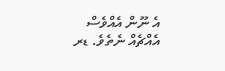އެ ނޫން އެއްވެސް އެއްޗެއް ނެތެވެ. ޑރ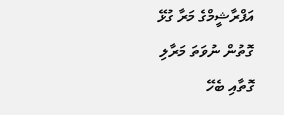އަފްރާޝީމްގެ މަރާ ގުޅޭ ގޮތުން ނުވަތަ މަރާލި ގޮތާއި ބެހޭ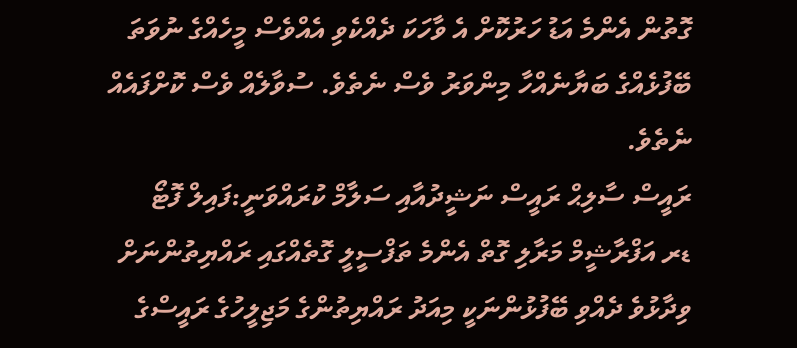ގޮތުން އެންމެ އަޑު ހަރުކޮށް އެ ވާހަކަ ދެއްކެވި އެއްވެސް މީހެއްގެ ނުވަތަ ބޭފުޅެއްގެ ބަޔާނެއްހާ މިންވަރު ވެސް ނެތެވެ. ސުވާލެއް ވެސް ކޮށްފައެއް ނެތެވެ.
ރައީސް ސާލިޙް ރައީސް ނަޝީދުއާއި ސަލާމް ކުރައްވަނީ:ފައިލް ފޮޓޯ
ޑރ އަފްރާޝީމް މަރާލި ގޮތް އެންމެ ތަފްސީލީ ގޮތެއްގައި ރައްޔިތުންނަށް ވިދާޅުވެ ދެއްވި ބޭފުޅުންނަކީ މިއަދު ރައްޔިތުންގެ މަޖިލީހުގެ ރައީސްގެ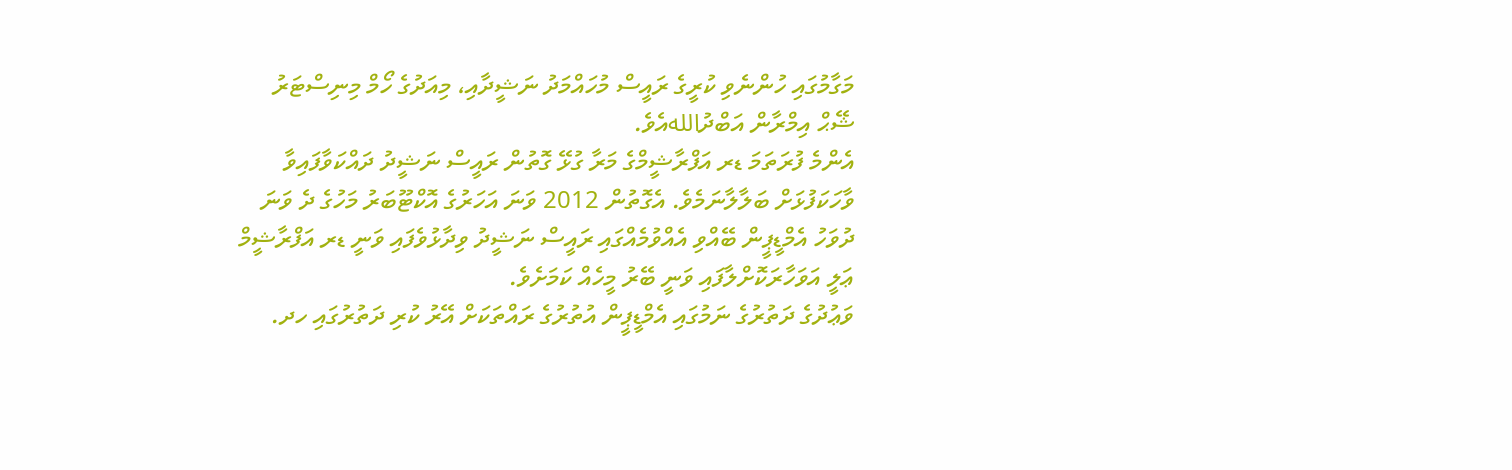މަގާމުގައި ހުންނެވި ކުރީގެ ރައީސް މުހައްމަދު ނަޝީދާއި، މިއަދުގެ ހޯމް މިނިސްޓަރު ޝޭޙް އިމްރާން އަބްދުاللهއެވެ.
އެންމެ ފުރަތަމަ ޑރ އަފްރާޝީމްގެ މަރާ ގުޅޭ ގޮތުން ރައީސް ނަޝީދު ދައްކަވާފައިވާ ވާހަކަފުޅަށް ބަލާލާނަމެވެ. އެގޮތުން 2012 ވަނަ އަހަރުގެ އޮކްޓޫބަރު މަހުގެ ދެ ވަނަ ދުވަހު އެމްޑީޕީން ބޭއްވި އެއްވުމެއްގައި ރައީސް ނަޝީދު ވިދާޅުވެފައި ވަނީ ޑރ އަފްރާޝީމް ޢަލީ އަވަހާރަކޮށްލާފައި ވަނީ ބޭރު މީހެއް ކަމަށެވެ.
ވަޢުދުގެ ދަތުރުގެ ނަމުގައި އެމްޑީޕީން އުތުރުގެ ރައްތަކަށް އޭރު ކުރި ދަތުރުގައި ހދ.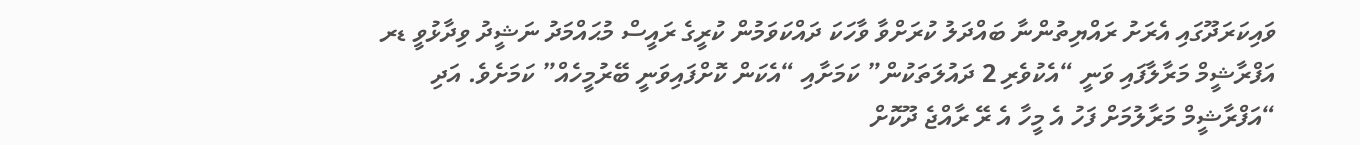ވައިކަރަދޫގައި އެރަށު ރައްޔިތުންނާ ބައްދަލު ކުރަށްވާ ވާހަކަ ދައްކަވަމުން ކުރީގެ ރައީސް މުޙައްމަދު ނަޝީދު ވިދާޅުވީ ޑރ އަފްރާޝީމް މަރާލާފައި ވަނީ “އެކުވެރި 2 ދައުލަތަކުން” ކަމަށާއި “އެކަން ކޮށްފައިވަނީ ބޭރުމީހެއް” ކަމަށެވެ. އަދި “އަފްރާޝީމް މަރާލުމަށް ފަހު އެ މީހާ އެ ރޭ ރާއްޖެ ދޫކޮށް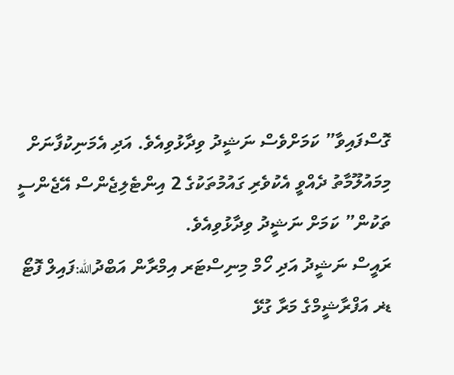ގޮސްފައިވާ” ކަމަށްވެސް ނަޝީދު ވިދާޅުވިއެވެ. އަދި އެމަނިކުފާނަށް މިމައުލޫމާތު ދެއްވީ އެކުވެރި ގައުމުތަކުގެ 2 އިންޓެލިޖެންސް އޭޖެންސީ ތަކުން” ކަމަށް ނަޝީދު ވިދާޅުވިއެވެ.
ރައީސް ނަޝީދު އަދި ހޯމް މިނިސްޓަރ އިމްރާން އަބްދުالله:ފައިލް ފޮޓޯ
ޑޜ އަފްރާޝީމްގެ މަރާ ގުޅޭ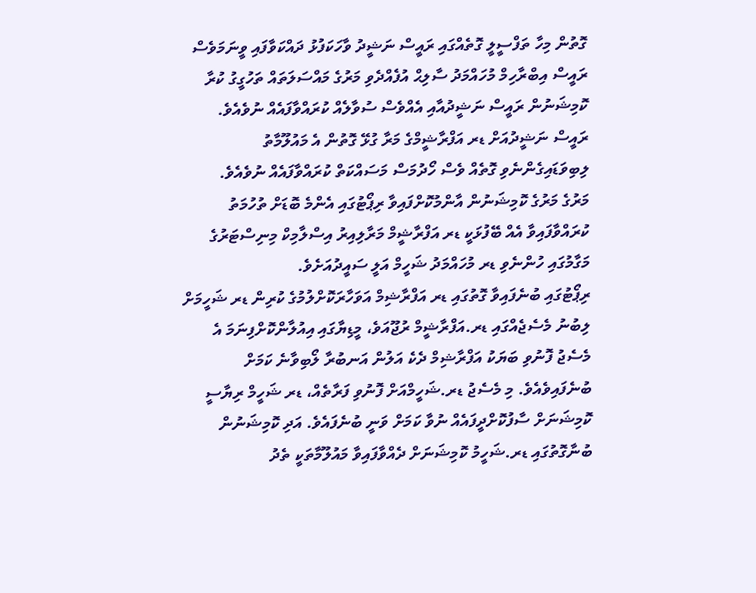ގޮތުން މިހާ ތަފްސީލީ ގޮތެއްގައި ރައީސް ނަޝީދު ވާހަކަފުޅު ދައްކަވާފައި ވީނަމަވެސް ރައީސް އިބްރާހިމް މުހައްމަދު ސާލިޙް އުފެއްދެވި މަރުގެ މައްސަލަތައް ތަހުގީގު ކުރާ ކޮމިޝަނުން ރައީސް ނަޝީދުއާއި އެއްވެސް ސުވާލެއް ކުރައްވާފައެއް ނުވެއެވެ. ރައީސް ނަޝީދުއަށް ޑރ އަފްރާޝީމްގެ މަރާ ގުޅޭ ގޮތުން އެ މައުލޫމާތު ލިބިވަޑައިގެންނެވި ގޮތެއް ވެސް ހޯދުމަސް މަސައްކަތް ކުރައްވާފައެއް ނުވެއެވެ.
މަރުގެ މަރުގެ ކޮމިޝަނުން އާންމުކޮށްފައިވާ ރިޕޯޓުގައި އެންމެ ބޮޑަށް ތުހުމަތު ކުރައްވާފައިވާ އެއް ބޭފުޅަކީ ޑރ އަފްރާޝީމް މަރާލިއިރު އިސްލާމިކް މިނިސްޓަރުގެ މަގާމުގައި ހުންނެވި ޑރ މުހައްމަދު ޝަހީމް އަލީ ސައީދުއަށެވެ.
ރިޕޯޓުގައި ބުނެފައިވާ ގޮތުގައި ޑރ އަފްރާޝިމް އަވަހާރަކޮށްލުމުގެ ކުރިން ޑރ ޝަހީމަށް ލިބުނު މެސެޖެއްގައި ޑރ.އަފްރާޝީމް ރުޖޫއަވެ، މީޑިޔާގައި އިއުލާންކޮށްފިނަމަ އެ މެސެޖު ފޮނުވި ބަޔަކު އަފްރާޝިމް ދެކެ އަލުން އަނބުރާ ލޯބިވާނެ ކަމަށް ބުނެފައިވެއެވެ. މި މެސެޖު ޑރ.ޝަހީމްއަށް ފޮނުވި ފަރާތެއް، ޑރ ޝަހީމް ރިޔާސީ ކޮމިޝަނަށް ސާފުކޮށްދީފައެއް ނުވާ ކަމަށް ވަނީ ބުނެފައެވެ. އަދި ކޮމިޝަނުން ބުނާގޮތުގައި ޑރ.ޝަހީމު ކޮމިޝަނަށް ދެއްވާފައިވާ މައުލޫމާތަކީ ތެދު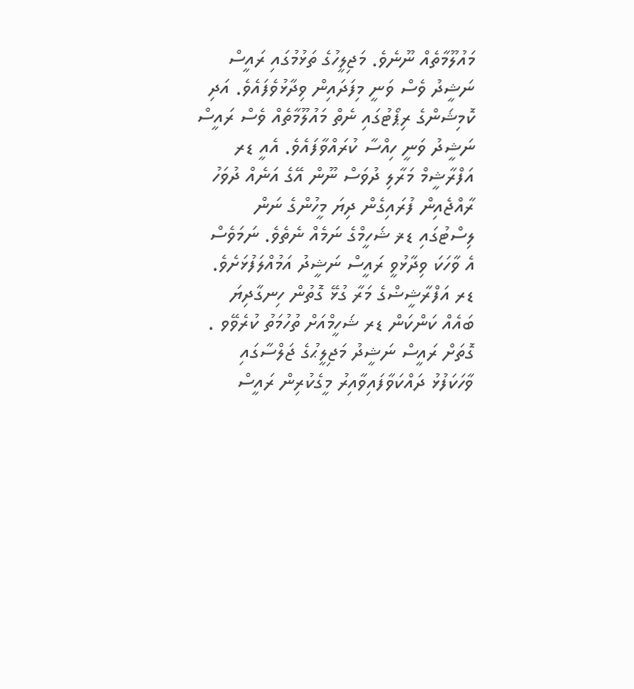މައުލޫމާތެއް ނޫނެވެ. މަޖިލީހުގެ ތަޅުމުގައި ރައީސް ނަޝީދު ވެސް ވަނީ މިފަދައިން ވިދާޅުވެފައެވެ. އަދި ކޮމިޝަންގެ ރިޕޯޓުގައި ނެތް މައުލޫމާތެއް ވެސް ރައީސް ނަޝީދު ވަނީ ހިއްސާ ކުރައްވާފައެވެ. އެއީ ޑރ އަފްރާޝީމް މަރާލި ދުވަސް ނޫން އޭގެ އަނެއް ދުވަހު ރާއްޖެއިން ފުރައިގެން ދިޔަ މީހުންގެ ނަން ލިސްޓުގައި ޑޜ ޝަހީމްގެ ނަމެއް ނެތެވެ. ނަމަވެސް އެ ވާހަކަ ވިދާޅުވީ ރައީސް ނަޝީދު އަމުއްލަފުޅަށެވެ.
ޑރ އަފްރާޝީޟްގެ މަރާ ގުޅޭ ގޮތުން ހިނގާދިޔަ ބައެއް ކަންކަން ޑރ ޝަހީމްއަށް ތުހުމަތު ކުރެވޭވ . ގޮތަށް ރައީސް ނަޝީދު މަޖިލީޙުގެ ޖަލްސާގައި ވާހަކަފުޅު ދައްކަވާފައިވާއިރު މީގެކުރިން ރައީސް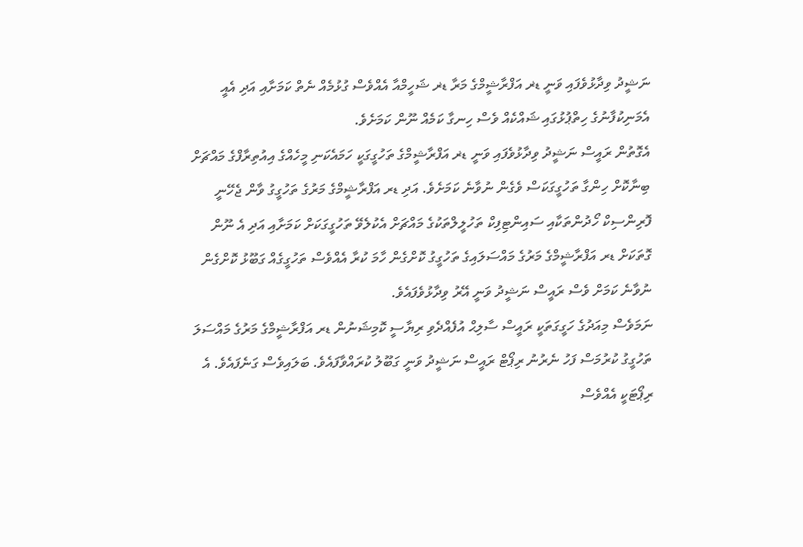ނަޝީދު ވިދާޅުވެފައި ވަނީ ޑޜ އަފްރާޝީމްގެ މަރާ ޑޜ ޝަހީމްއާ އެއްވެސް ގުޅުމެއް ނެތް ކަމަށާއި އަދި އެއީ އެމަނިކުފާނުގެ ހިތްޕުޅުގައި ޝައްކެއް ވެސް ހިނގާ ކަމެއް ނޫން ކަމަށެވެ.
އެގޮތުން ރައީސް ނަޝީދު ވިދާޅުވެފައި ވަނީ ޑޜ އަފްރާޝީމްގެ ތަހުގީގަކީ ހަމައެކަނި މީހެއްގެ އިއުތިރާފްގެ މައްޗަށް ބިނާކޮށް ހިންގާ ތަހުގީގަކަސް ވެގެން ނުވާނެ ކަމަށެވެ. އަދި ޑރ އަފްރާޝީމްގެ މަރުގެ ތަހުގީގު ވާން ޖެހޭނީ ފޮރިންސިކް ހޯދުންތަކާއި ސައިންޓިފިކް ތަހުލީލްތަކުގެ މައްޗަށް އެކުލެވޭ ތަހުގީގަކަށް ކަމަށާއި އަދި އެ ނޫން ގޮތަކަށް ޑރ އަފްރާޝީމްގެ މަރުގެ މައްސަލައިގެ ތަހުގީގު ކޮށްގެން ހާމަ ކުރާ އެއްވެސް ތަހުގީގެއް ގަބޫޅު ކޮށްގެން ނުވާނެ ކަމަށް ވެސް ރައީސް ނަޝީދު ވަނީ އޭރު ވިދާޅުވެފައެވެ.
ނަމަވެސް މިއަދުގެ ހަގީގަތަކީ ރައީސް ސާލިޙް އުފެއްދެވި ރިޔާސީ ކޮމިޝަނުން ޑރ އަފްރާޝީމްގެ މަރުގެ މައްސަލަ ތަހުގީގު ކުރުމަސް ފަހު ނެރުނު ރިޕޯޓް ރައީސް ނަޝީދު ވަނީ ގަބޫލު ކުރައްވާފައެވެ. ބަލައިވެސް ގަނެފައެވެ. އެ ރިޕޯޓަކީ އެއްވެސް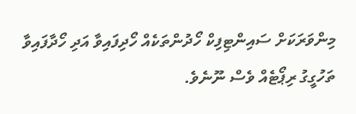މިންވަރަކަށް ސައިންޓިފިކް ހޯދުންތަކެއް ހޯދިފައިވާ އަދި ހޯދާފައިވާ ތަހުގީގު ރިޕޯޓެއް ވެސް ނޫނެވެ.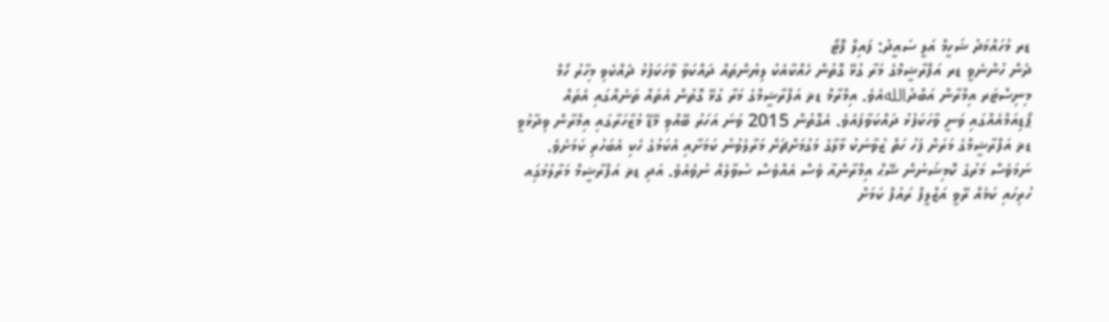ޑރ މުހައްމަދު ޝަހީމް އަލީ ސައީދު: ފައިލް ފޮޓޯ
ދެން ހުންނެވީ ޑރ އަފްރާޝީމްގެ މަރާ ގުޅޭ ގޮތުން ހެއްކާއެކު ލިޔުންތައް ދައްކަވާ ވާހަކަފުޅު ދެއްކެވި މިހާރު ހޯމް މިނިސްޓަރ އިމްރާން އަބްދުاللهއެވެ. އިމްރާމް ޑޜ އަފްރާޝީމްގެ މަރާ ގުޅޭ ގޮތުން އެތައް ތަނެއްގައި އެތައް ޕޯޑިއަމްއެއްގައި ވަނީ ވާހަކަފުޅު ދައްކަވާފައެވެ. އެގޮތުން 2015 ވަނަ އަހަރު ބޭއްވި މޭޑޭ މުޒާހަރާގައި އިމްރާން ވިދާޅުވީ ޑޜ އަފްރާޝީމްގެ މަރަށް ފަހު ހަތް ޒުވާނަކު މާލާގެ މަގުމަށްޗަށް މަރާލެވުނު ކަމަށާއި އެކަމުގެ ހެކި އެބަހުރި ކަމަށެވެ.
ނަމަވެސް މަރުގެ ކޮމިޝަނުން ޝޭޙް އިމްރާންއާ ވެސް އެއްވެސް ސުވާލެއް ނުވެއެވެ. އަދި ޑޜ އަފްރާޝީމް މަރާލުމުގަިއ ހުރިހައި ކަމެއް ރޭވީ އަޒްލީފް ރައުފް ކަމަށް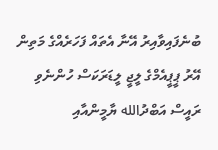ބުނެފައިވާއިރު އޭނާ އެތައް ފަހަރެއްގެ މަތިން އޭރު ޕީޕީއެމްގެ ލީޖީ ލީޑަރަކަސް ހުންނެވި ރައީސް އަބްދުالله ޔާމީންއާއި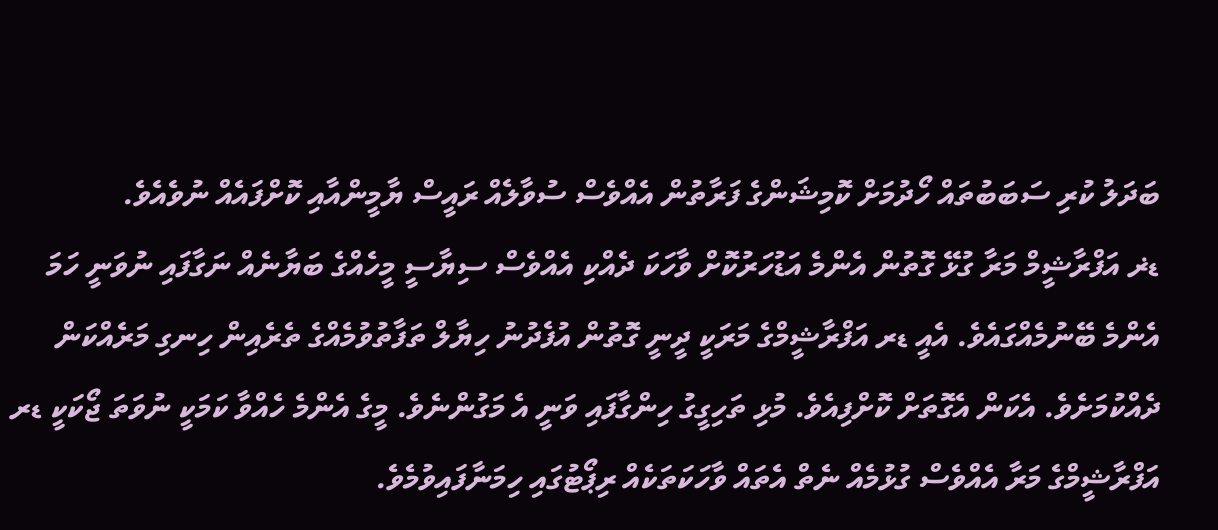ބަދަލު ކުރި ސަބަބުތައް ހޯދުމަށް ކޮމިޝަންގެ ފަރާތުން އެއްވެސް ސުވާލެއް ރައީސް ޔާމީންއާއި ކޮށްފައެއް ނުވެއެވެ.
ޑޜ އަފްރާޝީމް މަރާ ގުޅޭ ގޮތުން އެންމެ އަޑުހަރުކޮށް ވާހަކަ ދެއްކި އެއްވެސް ސިޔާސީ މީހެއްގެ ބަޔާނެއް ނަގާފައި ނުވަނީ ހަމަ އެންމެ ބޭނުމެއްގައެވެ. އެއީ ޑރ އަފްރާޝީމްގެ މަރަކީ ދީނީ ގޮތުން އުފެދުނު ހިޔާލް ތަފާތުވުމެއްގެ ތެރެއިން ހިނގި މަރެއްކަން ދެއްކުމަށެވެ. އެކަން އެގޮތަށް ކޮށްފިއެވެ. މުޅި ތަހިގީގު ހިންގާފައި ވަނީ އެ މަގުންނެވެ. މީގެ އެންމެ ހެއްވާ ކަމަކީ ނުވަތަ ޖޯކަކީ ޑރ އަފްރާޝީމްގެ މަރާ އެއްވެސް ގުޅުމެއް ނެތް އެތައް ވާހަކަތަކެއް ރިޕޯޓުގައި ހިމަނާފައިވުމެވެ.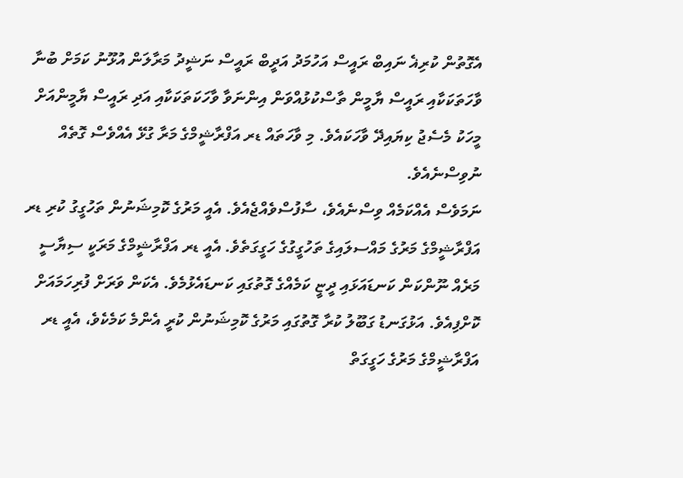އެގޮތުން ކުރިޣެ ނައިބް ރައީސް އަހުމަދު އަދީބް ރައީސް ނަޝީދު މަރާލަން އުޅޫނު ކަމަށް ބުނާ ވާހަތަކަކާއި ރައީސް ޔާމީން ތާސްކުޅުއްވަން އިންނަވާ ވާހަކަތަކަކާއި އަދި ރައީސް ޔާމީންއަށް މީހަކު މެސެޖު ކިޔައިދޭ ވާހަކައެވެ. މި ވާހަތައް ޑރ އަފްރާޝީމްގެ މަރާ ގުޅޭ އެއްވެސް ގޮތެއް ނުވިސްނެއެވެ.
ނަމަވެސް އެއްކަމެއް ވިސްނެއެވެ، ސާފުސްވެއްޖެއެވެ. އެއީ މަރުގެ ކޮމިޝަނުން ތަހުގީގު ކުރި ޑރ އަފްރާޝީމްގެ މަރުގެ މައްސލައިގެ ތަހުގީގުގެ ހަގީގަތެވެ. އެއީ ޑރ އަފްރާޝީމްގެ މަރަކީ ސިޔާސީ މަރެއް ނޫންކަން ކަނޑައަޅައި ދީޏީ ކަމެއްގެ ގޮތުގައި ކަނޑައެޅުމެވެ. އެކަން ވަރަށް ފުރިހަމައަށް ކޮށްފިއެވެ. އަޅުގަނޑު ގަބޫލު ކުރާ ގޮތުގައި މަރުގެ ކޮމިޝަނުން ކުރީ އެންމެ ކަމެކެވެ، އެއީ ޑރ އަފްރާޝީމްގެ މަރުގެ ހަގީގަތް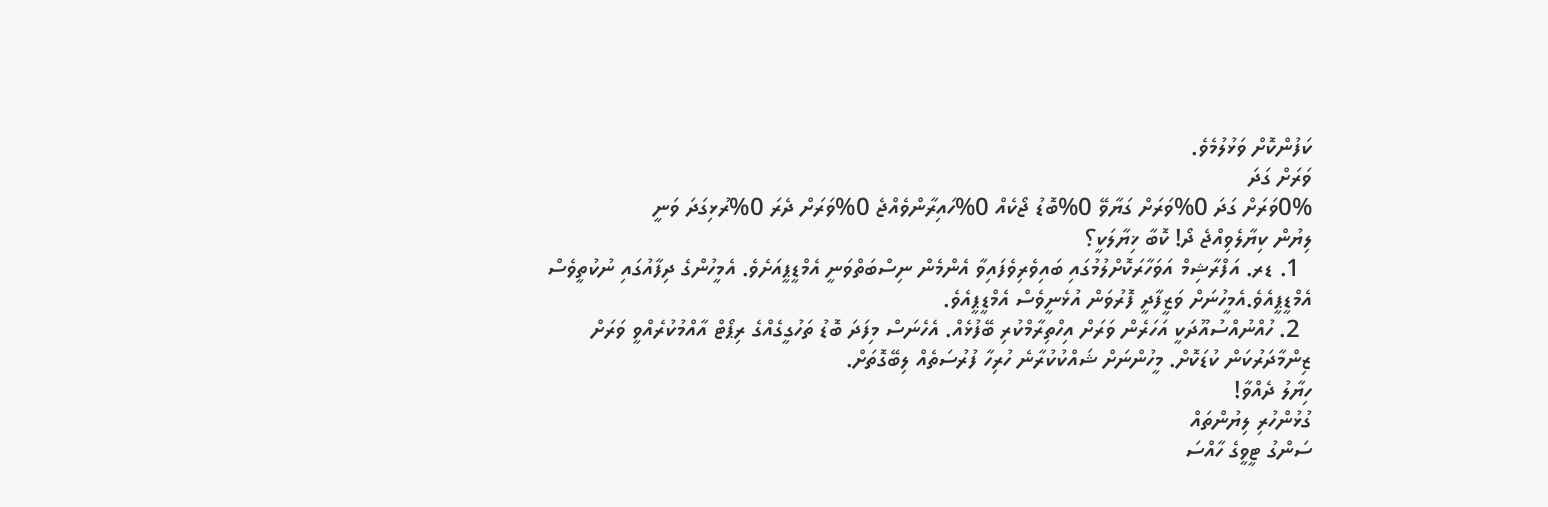ކަފުންކޮށް ވަޅުލުމެވެ.
ވަރަށް ގަދަ
0%ވަރަށް ގަދަ 0%ވަރަށް ގަޔާވޭ 0%ބޮޑު ޖޯކެއް 0%ހައިރާންވެއްޖެ 0%ވަރަށް ދެރަ 0%ރުޅިގަދަ ވަނީ
ލިޔުން ކިޔާލެވިއްޖެ ދޯ! ކޮބާ ޚިޔާލަކީ؟
  1. ޑރ. އަފްރާޝިމް އަވަހާރަކޮށްލުމުގައި ބައިވެރިވެފައިވާ އެންމެން ނިސްބަތްވަނީ އެމްޑީޕީއަށެވެ. އެމީހުންގެ ދިފާއުގައި ނުކުތީވެސް އެމްޑީޕީއެވެ.އެމީހުނަށް ވަޒީފާދީ ފޮރުވަން އުޅެނީވެސް އެމްޑީޕީއެވެ.
  2. ހުއްނުއްސުއޫދަކީ އަހަރެން ވަރަށް އިހްތިރާމްކުރި ބޭފުޅެއް. އެހެނަސް މިފަދަ ބޮޑު ތަހުގީގެއްގެ ރިޕޯޓް އާއްމުކުރެއްވީ ވަރަށް ޒިންމާދަރުކަން ކުޑަކޮށް. މީހުންނަށް ޝައްކުކުރާނެ ހުރިހާ ފުރުސަތެއް ލިބޭގޮތަށް.
ހިޔާލު ދެއްވާ!
ގުޅުންހުރި ލިޔުންތައް
ސަންގު ޓީވީގެ ހާއްސަ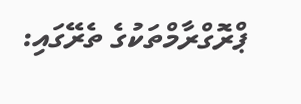ޕްރޮގްރާމްތަކުގެ ތެރޭގައި: